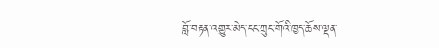བློ་བརྟན་འགྱུར་མེད་ངང་ཀྲུང་གོའི་ཁྱད་ཆོས་ལྡན་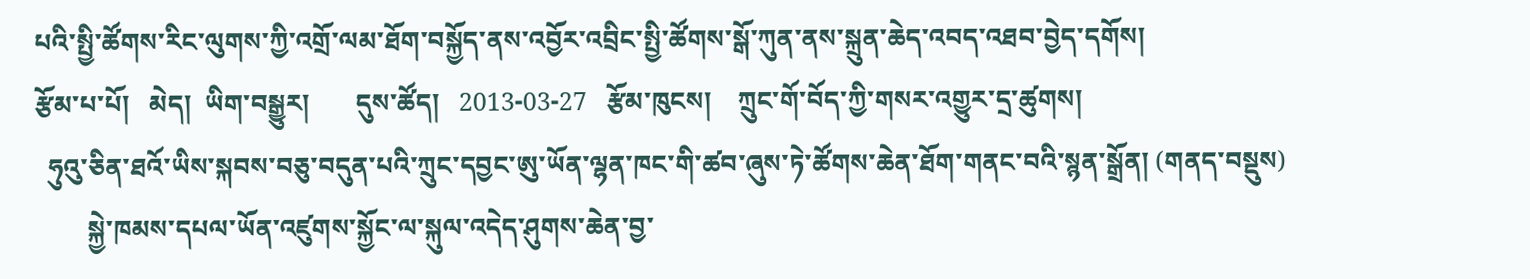པའི་སྤྱི་ཚོགས་རིང་ལུགས་ཀྱི་འགྲོ་ལམ་ཐོག་བསྐྱོད་ནས་འབྱོར་འབྲིང་སྤྱི་ཚོགས་སྒོ་ཀུན་ནས་སྐྲུན་ཆེད་འབད་འཐབ་བྱེད་དགོས།
རྩོམ་པ་པོ།   མེད།  ཡིག་བསྒྱུར།       དུས་ཚོད།   2013-03-27   རྩོམ་ཁུངས།    ཀྲུང་གོ་བོད་ཀྱི་གསར་འགྱུར་དྲ་ཚུགས།
  ཧུའུ་ཅིན་ཐའོ་ཡིས་སྐབས་བཅུ་བདུན་པའི་ཀྲུང་དབྱང་ཨུ་ཡོན་ལྷན་ཁང་གི་ཚབ་ཞུས་ཏེ་ཚོགས་ཆེན་ཐོག་གནང་བའི་སྙན་སྒྲོན། (གནད་བསྡུས)
        སྐྱེ་ཁམས་དཔལ་ཡོན་འཛུགས་སྐྱོང་ལ་སྐུལ་འདེད་ཤུགས་ཆེན་བྱ་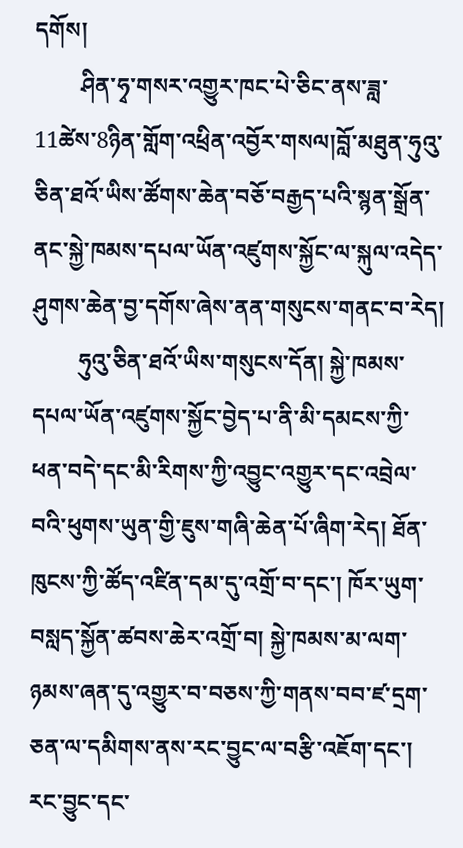དགོས།
        ཤིན་ཧྭ་གསར་འགྱུར་ཁང་པེ་ཅིང་ནས་ཟླ་11ཚེས་8ཉིན་གློག་འཕྲིན་འབྱོར་གསལ།བློ་མཐུན་ཧུའུ་ཅིན་ཐའོ་ཡིས་ཚོགས་ཆེན་བཅོ་བརྒྱད་པའི་སྙན་སྒྲོན་ནང་སྐྱེ་ཁམས་དཔལ་ཡོན་འཛུགས་སྐྱོང་ལ་སྐུལ་འདེད་ཤུགས་ཆེན་བྱ་དགོས་ཞེས་ནན་གསུངས་གནང་བ་རེད།
        ཧུའུ་ཅིན་ཐའོ་ཡིས་གསུངས་དོན། སྐྱེ་ཁམས་དཔལ་ཡོན་འཛུགས་སྐྱོང་བྱེད་པ་ནི་མི་དམངས་ཀྱི་ཕན་བདེ་དང་མི་རིགས་ཀྱི་འབྱུང་འགྱུར་དང་འབྲེལ་བའི་ཕུགས་ཡུན་གྱི་ཇུས་གཞི་ཆེན་པོ་ཞིག་རེད། ཐོན་ཁུངས་ཀྱི་ཚོད་འཛིན་དམ་དུ་འགྲོ་བ་དང་། ཁོར་ཡུག་བསླད་སྐྱོན་ཚབས་ཆེར་འགྲོ་བ། སྐྱེ་ཁམས་མ་ལག་ཉམས་ཞན་དུ་འགྱུར་བ་བཅས་ཀྱི་གནས་བབ་ཛ་དྲག་ཅན་ལ་དམིགས་ནས་རང་བྱུང་ལ་བརྩི་འཇོག་དང་། རང་བྱུང་དང་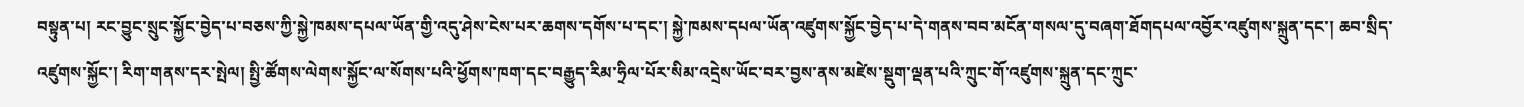བསྟུན་པ། རང་བྱུང་སྲུང་སྐྱོང་བྱེད་པ་བཅས་ཀྱི་སྐྱེ་ཁམས་དཔལ་ཡོན་གྱི་འདུ་ཤེས་ངེས་པར་ཆགས་དགོས་པ་དང་། སྐྱེ་ཁམས་དཔལ་ཡོན་འཛུགས་སྐྱོང་བྱེད་པ་དེ་གནས་བབ་མངོན་གསལ་དུ་བཞག་ཐོགདཔལ་འབྱོར་འཛུགས་སྐྲུན་དང་། ཆབ་སྲིད་འཛུགས་སྐྱོང་། རིག་གནས་དར་སྤེལ། སྤྱི་ཚོགས་ལེགས་སྐྱོང་ལ་སོགས་པའི་ཕྱོགས་ཁག་དང་བརྒྱུད་རིམ་ཧྲིལ་པོར་སིམ་འདྲེས་ཡོང་བར་བྱས་ནས་མཛེས་སྡུག་ལྡན་པའི་ཀྲུང་གོ་འཛུགས་སྐྲུན་དང་ཀྲུང་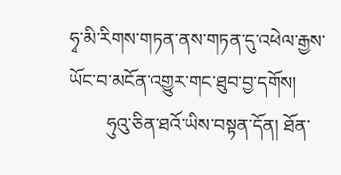ཧྭ་མི་རིགས་གཏན་ནས་གཏན་དུ་འཕེལ་རྒྱས་ཡོང་བ་མངོན་འགྱུར་གང་ཐུབ་བྱ་དགོས།
        ཧུའུ་ཅིན་ཐའོ་ཡིས་བསྟན་དོན། ཐོན་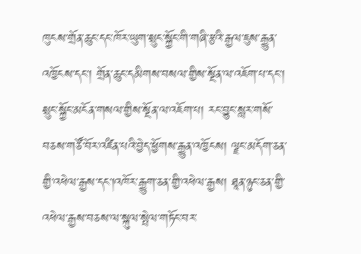ཁུངས་གྲོན་ཆུང་དང་ཁོར་ཡུག་སྲུང་སྐྱོང་གི་གཞི་རྩའི་རྒྱལ་ཇུས་རྒྱུན་འཁྱོངས་དང་། གྲོན་ཆུང་དམིགས་བསལ་གྱིས་སྔོན་ལ་འཇོག་པ་དང་། སྲུང་སྐྱོང་མངོན་གསལ་གྱིས་སྔོན་ལ་འཇོག་པ། རང་བྱུང་སླར་གསོ་བཅས་གཙོ་བོར་འཛིན་པའི་བྱེད་ཕྱོགས་རྒྱུན་འཁྱོངས། ལྗང་མདོག་ཅན་གྱི་འཕེལ་རྒྱས་དང་།འཁོར་རྒྱུག་ཅན་གྱི་འཕེལ་རྒྱས། ཐཱན་ཉུང་ཅན་གྱི་འཕེལ་རྒྱས་བཅས་ལ་སྐུལ་སྤེལ་གཏོང་བར་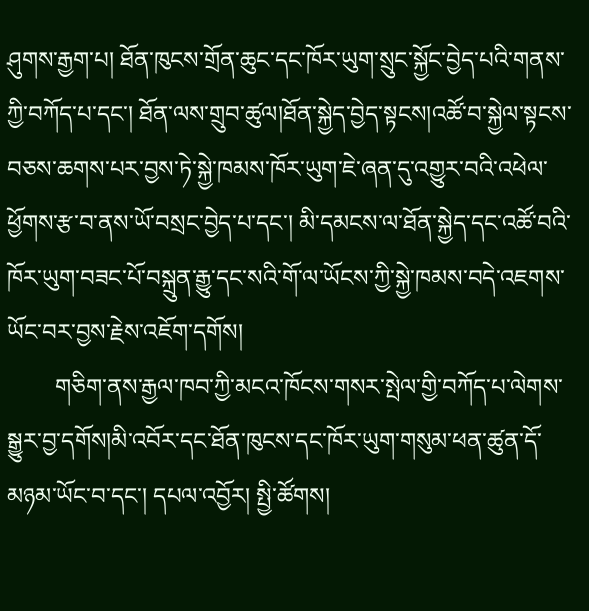ཤུགས་རྒྱག་པ། ཐོན་ཁུངས་གྲོན་ཆུང་དང་ཁོར་ཡུག་སྲུང་སྐྱོང་བྱེད་པའི་གནས་ཀྱི་བཀོད་པ་དང་། ཐོན་ལས་གྲུབ་ཚུལ།ཐོན་སྐྱེད་བྱེད་སྟངས།འཚོ་བ་སྐྱེལ་སྟངས་བཅས་ཆགས་པར་བྱས་ཏེ་སྐྱེ་ཁམས་ཁོར་ཡུག་ཇེ་ཞན་དུ་འགྱུར་བའི་འཕེལ་ཕྱོགས་རྩ་བ་ནས་ཡོ་བསྲང་བྱེད་པ་དང་། མི་དམངས་ལ་ཐོན་སྐྱེད་དང་འཚོ་བའི་ཁོར་ཡུག་བཟང་པོ་བསྐྲུན་རྒྱུ་དང་སའི་གོ་ལ་ཡོངས་ཀྱི་སྐྱེ་ཁམས་བདེ་འཇགས་ཡོང་བར་བྱས་རྗེས་འཇོག་དགོས།
        གཅིག་ནས་རྒྱལ་ཁབ་ཀྱི་མངའ་ཁོངས་གསར་སྤེལ་གྱི་བཀོད་པ་ལེགས་སྒྱུར་བྱ་དགོས།མི་འབོར་དང་ཐོན་ཁུངས་དང་ཁོར་ཡུག་གསུམ་ཕན་ཚུན་དོ་མཉམ་ཡོང་བ་དང་། དཔལ་འབྱོར། སྤྱི་ཚོགས།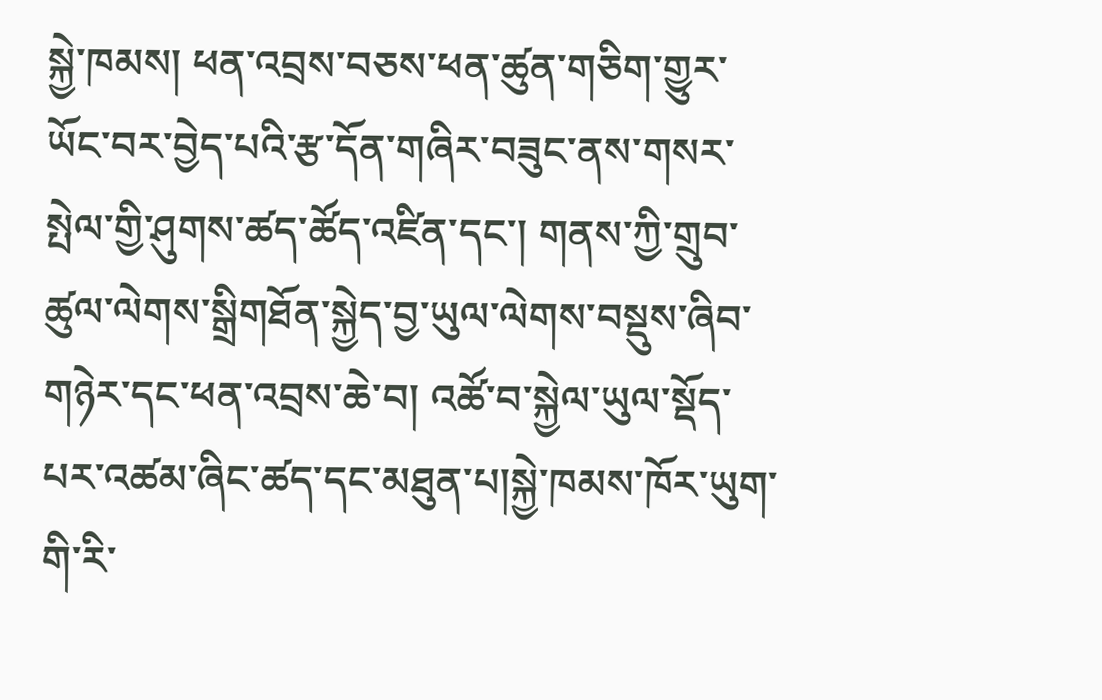སྐྱེ་ཁམས། ཕན་འབྲས་བཅས་ཕན་ཚུན་གཅིག་གྱུར་ཡོང་བར་བྱེད་པའི་རྩ་དོན་གཞིར་བཟུང་ནས་གསར་སྤེལ་གྱི་ཤུགས་ཚད་ཚོད་འཛིན་དང་། གནས་ཀྱི་གྲུབ་ཚུལ་ལེགས་སྒྲིགཐོན་སྐྱེད་བྱ་ཡུལ་ལེགས་བསྡུས་ཞིབ་གཉེར་དང་ཕན་འབྲས་ཆེ་བ། འཚོ་བ་སྐྱེལ་ཡུལ་སྡོད་པར་འཚམ་ཞིང་ཚད་དང་མཐུན་པ།སྐྱེ་ཁམས་ཁོར་ཡུག་གི་རི་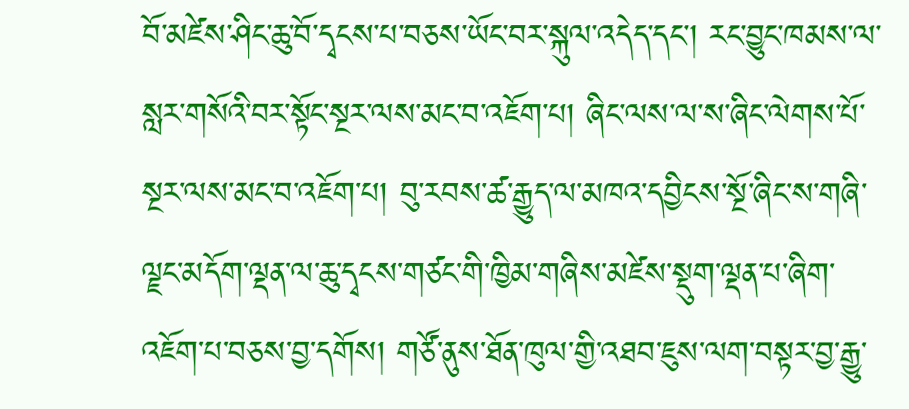བོ་མཛེས་ཤིང་ཆུ་བོ་དྭངས་པ་བཅས་ཡོང་བར་སྐུལ་འདེད་དང་། རང་བྱུང་ཁམས་ལ་སླར་གསོའི་བར་སྟོང་སྔར་ལས་མང་བ་འཇོག་པ། ཞིང་ལས་ལ་ས་ཞིང་ལེགས་པོ་སྔར་ལས་མང་བ་འཇོག་པ། བུ་རབས་ཚ་རྒྱུད་ལ་མཁའ་དབྱིངས་སྔོ་ཞིང་ས་གཞི་ལྗང་མདོག་ལྡན་ལ་ཆུ་དྭངས་གཙང་གི་ཁྱིམ་གཞིས་མཛེས་སྡུག་ལྡན་པ་ཞིག་འཇོག་པ་བཅས་བྱ་དགོས། གཙོ་ནུས་ཐོན་ཁུལ་གྱི་འཐབ་ཇུས་ལག་བསྟར་བྱ་རྒྱུ་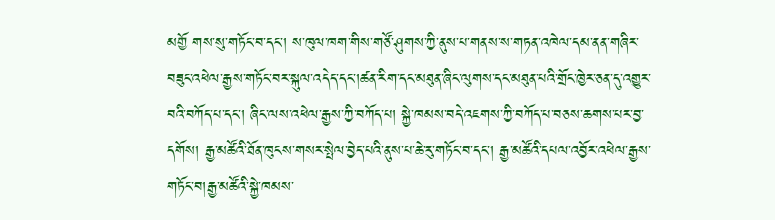མགྱོ གས་སུ་གཏོང་བ་དང་། ས་ཁུལ་ཁག་གིས་གཙོ་ཤུགས་ཀྱི་ནུས་པ་གནས་ས་གཏན་འཁེལ་དམ་ནན་གཞིར་བཟུང་འཕེལ་རྒྱས་གཏོང་བར་སྐུལ་འདེད་དང་།ཚན་རིག་དང་མཐུན་ཞིང་ལུགས་དང་མཐུན་པའི་གྲོང་ཁྱེར་ཅན་དུ་འགྱུར་བའི་བཀོད་པ་དང་། ཞིང་ལས་འཕེལ་རྒྱས་ཀྱི་བཀོད་པ། སྐྱེ་ཁམས་བདེ་འཇགས་ཀྱི་བཀོད་པ་བཅས་ཆགས་པར་བྱ་དགོས། རྒྱ་མཚོའི་ཐོན་ཁུངས་གསར་སྤེལ་བྱེད་པའི་ནུས་པ་ཆེ་རུ་གཏོང་བ་དང་། རྒྱ་མཚོའི་དཔལ་འབྱོར་འཕེལ་རྒྱས་གཏོང་བ།རྒྱ་མཚོའི་སྐྱེ་ཁམས་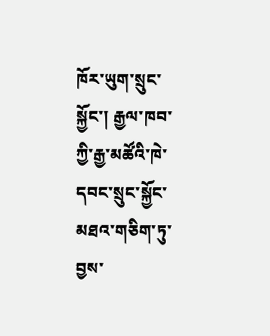ཁོར་ཡུག་སྲུང་སྐྱོང་། རྒྱལ་ཁབ་ཀྱི་རྒྱ་མཚོའི་ཁེ་དབང་སྲུང་སྐྱོང་མཐའ་གཅིག་ཏུ་བྱས་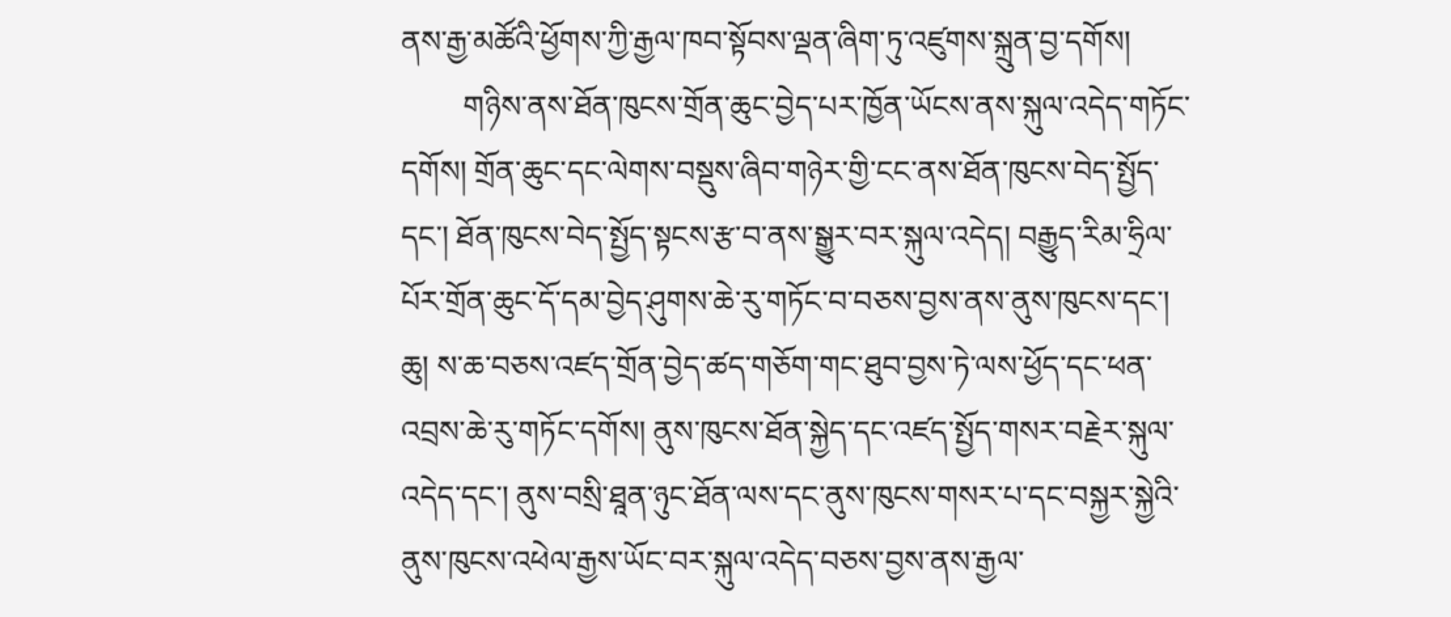ནས་རྒྱ་མཚོའི་ཕྱོགས་ཀྱི་རྒྱལ་ཁབ་སྟོབས་ལྡན་ཞིག་ཏུ་འཛུགས་སྐྲུན་བྱ་དགོས།
        གཉིས་ནས་ཐོན་ཁུངས་གྲོན་ཆུང་བྱེད་པར་ཁྱོན་ཡོངས་ནས་སྐུལ་འདེད་གཏོང་དགོས། གྲོན་ཆུང་དང་ལེགས་བསྡུས་ཞིབ་གཉེར་གྱི་ངང་ནས་ཐོན་ཁུངས་བེད་སྤྱོད་དང་། ཐོན་ཁུངས་བེད་སྤྱོད་སྟངས་རྩ་བ་ནས་སྒྱུར་བར་སྐུལ་འདེད། བརྒྱུད་རིམ་ཧྲིལ་པོར་གྲོན་ཆུང་དོ་དམ་བྱེད་ཤུགས་ཆེ་རུ་གཏོང་བ་བཅས་བྱས་ནས་ནུས་ཁུངས་དང་། ཆུ། ས་ཆ་བཅས་འཛད་གྲོན་བྱེད་ཚད་གཅོག་གང་ཐུབ་བྱས་ཏེ་ལས་ཕྱོད་དང་ཕན་འབྲས་ཆེ་རུ་གཏོང་དགོས། ནུས་ཁུངས་ཐོན་སྐྱེད་དང་འཛད་སྤྱོད་གསར་བརྗེར་སྐུལ་འདེད་དང་། ནུས་བསྲི་ཐཱན་ཉུང་ཐོན་ལས་དང་ནུས་ཁུངས་གསར་པ་དང་བསྐྱར་སྐྱེའི་ནུས་ཁུངས་འཕེལ་རྒྱས་ཡོང་བར་སྐུལ་འདེད་བཅས་བྱས་ནས་རྒྱལ་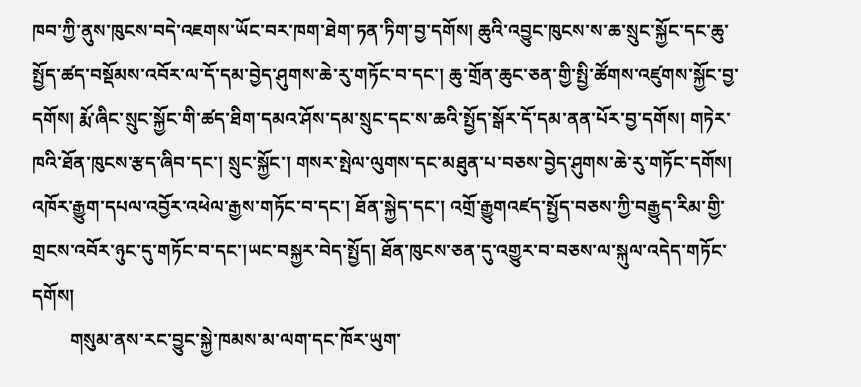ཁབ་ཀྱི་ནུས་ཁུངས་བདེ་འཇགས་ཡོང་བར་ཁག་ཐེག་ཏན་ཏིག་བྱ་དགོས། ཆུའི་འབྱུང་ཁུངས་ས་ཆ་སྲུང་སྐྱོང་དང་ཆུ་སྤྱོད་ཚད་བསྡོམས་འབོར་ལ་དོ་དམ་བྱེད་ཤུགས་ཆེ་རུ་གཏོང་བ་དང་། ཆུ་གྲོན་ཆུང་ཅན་གྱི་སྤྱི་ཚོགས་འཛུགས་སྐྱོང་བྱ་དགོས། རྨོ་ཞིང་སྲུང་སྐྱོང་གི་ཚད་ཐིག་དམའ་ཤོས་དམ་སྲུང་དང་ས་ཆའི་སྤྱོད་སྒོར་དོ་དམ་ནན་པོར་བྱ་དགོས། གཏེར་ཁའི་ཐོན་ཁུངས་རྩད་ཞིབ་དང་། སྲུང་སྐྱོང་། གསར་སྤེལ་ལུགས་དང་མཐུན་པ་བཅས་བྱེད་ཤུགས་ཆེ་རུ་གཏོང་དགོས། འཁོར་རྒྱུག་དཔལ་འབྱོར་འཕེལ་རྒྱས་གཏོང་བ་དང་། ཐོན་སྐྱེད་དང་། འགྲོ་རྒྱུགའཛད་སྤྱོད་བཅས་ཀྱི་བརྒྱུད་རིམ་གྱི་གྲངས་འབོར་ཉུང་དུ་གཏོང་བ་དང་།ཡང་བསྐྱར་བེད་སྤྱོད། ཐོན་ཁུངས་ཅན་དུ་འགྱུར་བ་བཅས་ལ་སྐུལ་འདེད་གཏོང་དགོས།
        གསུམ་ནས་རང་བྱུང་སྐྱེ་ཁམས་མ་ལག་དང་ཁོར་ཡུག་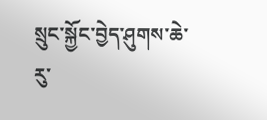སྲུང་སྐྱོང་བྱེད་ཤུགས་ཆེ་རུ་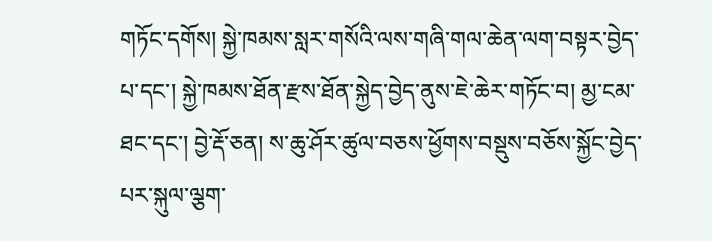གཏོང་དགོས། སྐྱེ་ཁམས་སླར་གསོའི་ལས་གཞི་གལ་ཆེན་ལག་བསྟར་བྱེད་པ་དང་། སྐྱེ་ཁམས་ཐོན་རྫས་ཐོན་སྐྱེད་བྱེད་ནུས་ཇེ་ཆེར་གཏོང་བ། མྱ་ངམ་ཐང་དང་། བྱེ་རྡོ་ཅན། ས་ཆུ་ཤོར་ཚུལ་བཅས་ཕྱོགས་བསྡུས་བཅོས་སྐྱོང་བྱེད་པར་སྐུལ་ལྕག་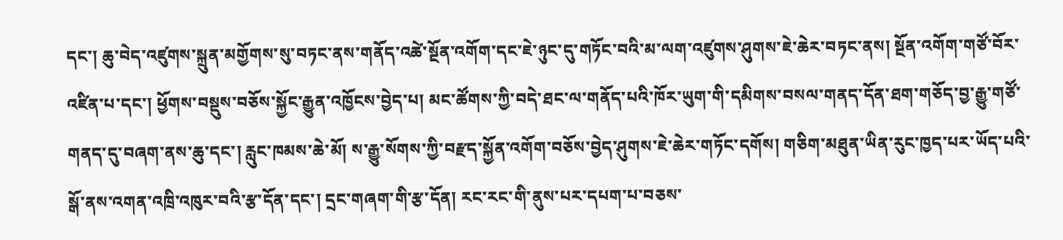དང་། ཆུ་བེད་འཛུགས་སྐྲུན་མགྱོགས་སུ་བཏང་ནས་གནོད་འཚེ་སྔོན་འགོག་དང་ཇེ་ཉུང་དུ་གཏོང་བའི་མ་ལག་འཛུགས་ཤུགས་ཇེ་ཆེར་བཏང་ནས། སྔོན་འགོག་གཙོ་བོར་འཛིན་པ་དང་། ཕྱོགས་བསྡུས་བཅོས་སྐྱོང་རྒྱུན་འཁྱོངས་བྱེད་པ། མང་ཚོགས་ཀྱི་བདེ་ཐང་ལ་གནོད་པའི་ཁོར་ཡུག་གི་དམིགས་བསལ་གནད་དོན་ཐག་གཅོད་བྱ་རྒྱུ་གཙོ་གནད་དུ་བཞག་ནས་ཆུ་དང་། རླུང་ཁམས་ཆེ་མོ། ས་རྒྱུ་སོགས་ཀྱི་བརྫད་སྐྱོན་འགོག་བཅོས་བྱེད་ཤུགས་ཇེ་ཆེར་གཏོང་དགོས། གཅིག་མཐུན་ཡིན་རུང་ཁྱད་པར་ཡོད་པའི་སྒོ་ནས་འགན་འཁྲི་འཁུར་བའི་རྩ་དོན་དང་། དྲང་གཞག་གི་རྩ་དོན། རང་རང་གི་ནུས་པར་དཔག་པ་བཅས་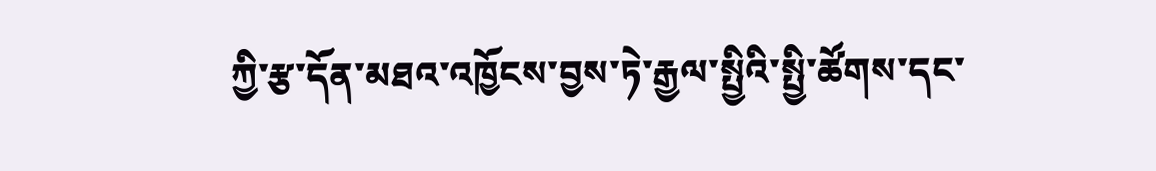ཀྱི་རྩ་དོན་མཐའ་འཁྱོངས་བྱས་ཏེ་རྒྱལ་སྤྱིའི་སྤྱི་ཚོགས་དང་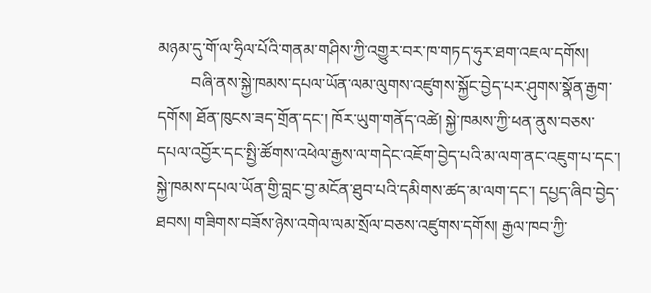མཉམ་དུ་གོ་ལ་ཧྲིལ་པོའི་གནམ་གཤིས་ཀྱི་འགྱུར་བར་ཁ་གཏད་ཧུར་ཐག་འཇལ་དགོས།
        བཞི་ནས་སྐྱེ་ཁམས་དཔལ་ཡོན་ལམ་ལུགས་འཛུགས་སྐྱོང་བྱེད་པར་ཤུགས་སྣོན་རྒྱག་དགོས། ཐོན་ཁུངས་ཟད་གྲོན་དང་། ཁོར་ཡུག་གནོད་འཚེ། སྐྱེ་ཁམས་ཀྱི་ཕན་ནུས་བཅས་དཔལ་འབྱོར་དང་སྤྱི་ཚོགས་འཕེལ་རྒྱས་ལ་གདེང་འཇོག་བྱེད་པའི་མ་ལག་ནང་འཇུག་པ་དང་། སྐྱེ་ཁམས་དཔལ་ཡོན་གྱི་བླང་བྱ་མངོན་ཐུབ་པའི་དམིགས་ཚད་མ་ལག་དང་། དཔྱད་ཞིབ་བྱེད་ཐབས། གཟིགས་བཟོས་ཉེས་འགེལ་ལམ་སྲོལ་བཅས་འཛུགས་དགོས། རྒྱལ་ཁབ་ཀྱི་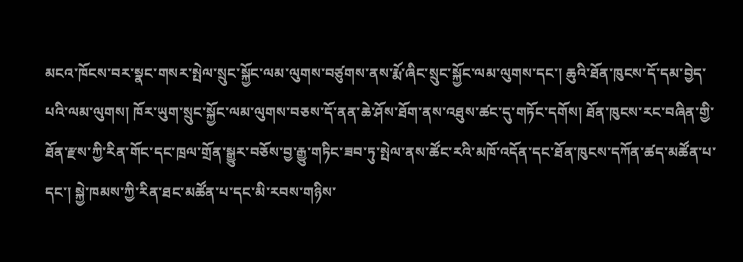མངའ་ཁོངས་བར་སྣང་གསར་སྤེལ་སྲུང་སྐྱོང་ལམ་ལུགས་བཙུགས་ནས་རྨོ་ཞིང་སྲུང་སྐྱོང་ལམ་ལུགས་དང་། ཆུའི་ཐོན་ཁུངས་དོ་དམ་བྱེད་པའི་ལམ་ལུགས། ཁོར་ཡུག་སྲུང་སྐྱོང་ལམ་ལུགས་བཅས་དོ་ནན་ཆེ་ཤོས་ཐོག་ནས་འཐུས་ཚང་དུ་གཏོང་དགོས། ཐོན་ཁུངས་རང་བཞིན་གྱི་ཐོན་རྫས་ཀྱི་རིན་གོང་དང་ཁྲལ་གྲོན་སྒྱུར་བཅོས་བྱ་རྒྱུ་གཏིང་ཟབ་ཏུ་སྤེལ་ནས་ཚོང་རའི་མཁོ་འདོན་དང་ཐོན་ཁུངས་དཀོན་ཚད་མཚོན་པ་དང་། སྐྱེ་ཁམས་ཀྱི་རིན་ཐང་མཚོན་པ་དང་མི་རབས་གཉིས་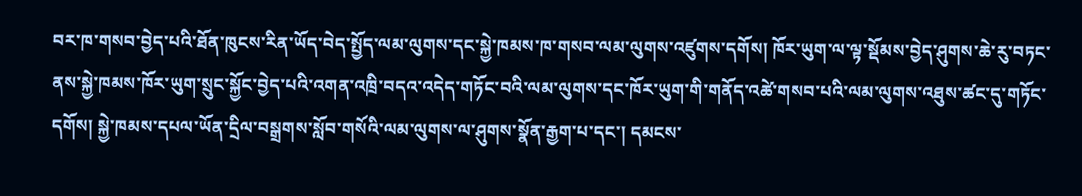བར་ཁ་གསབ་བྱེད་པའི་ཐོན་ཁུངས་རིན་ཡོད་བེད་སྤྱོད་ལམ་ལུགས་དང་སྐྱེ་ཁམས་ཁ་གསབ་ལམ་ལུགས་འཛུགས་དགོས། ཁོར་ཡུག་ལ་ལྟ་སྡོམས་བྱེད་ཤུགས་ཆེ་རུ་བཏང་ནས་སྐྱེ་ཁམས་ཁོར་ཡུག་སྲུང་སྐྱོང་བྱེད་པའི་འགན་འཁྲི་བདའ་འདེད་གཏོང་བའི་ལམ་ལུགས་དང་ཁོར་ཡུག་གི་གནོད་འཚེ་གསབ་པའི་ལམ་ལུགས་འཐུས་ཚང་དུ་གཏོང་དགོས། སྐྱེ་ཁམས་དཔལ་ཡོན་དྲིལ་བསྒྲགས་སློབ་གསོའི་ལམ་ལུགས་ལ་ཤུགས་སྣོན་རྒྱག་པ་དང་། དམངས་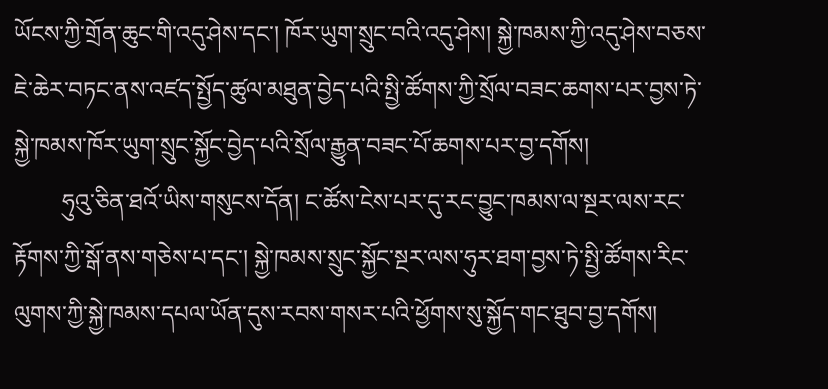ཡོངས་ཀྱི་གྲོན་ཆུང་གི་འདུ་ཤེས་དང་། ཁོར་ཡུག་སྲུང་བའི་འདུ་ཤེས། སྐྱེ་ཁམས་ཀྱི་འདུ་ཤེས་བཅས་ཇེ་ཆེར་བཏང་ནས་འཛད་སྤྱོད་ཚུལ་མཐུན་བྱེད་པའི་སྤྱི་ཚོགས་ཀྱི་སྲོལ་བཟང་ཆགས་པར་བྱས་ཏེ་སྐྱེ་ཁམས་ཁོར་ཡུག་སྲུང་སྐྱོང་བྱེད་པའི་སྲོལ་རྒྱུན་བཟང་པོ་ཆགས་པར་བྱ་དགོས།
        ཧུའུ་ཅིན་ཐའོ་ཡིས་གསུངས་དོན། ང་ཚོས་ངེས་པར་དུ་རང་བྱུང་ཁམས་ལ་སྔར་ལས་རང་རྟོགས་ཀྱི་སྒོ་ནས་གཅེས་པ་དང་། སྐྱེ་ཁམས་སྲུང་སྐྱོང་སྔར་ལས་ཧུར་ཐག་བྱས་ཏེ་སྤྱི་ཚོགས་རིང་ལུགས་ཀྱི་སྐྱེ་ཁམས་དཔལ་ཡོན་དུས་རབས་གསར་པའི་ཕྱོགས་སུ་སྐྱོད་གང་ཐུབ་བྱ་དགོས།